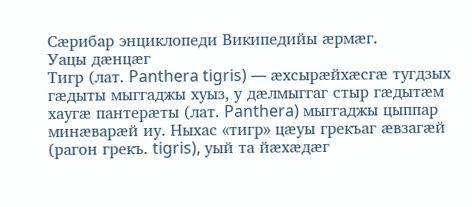Сæрибар энциклопеди Википедийы æрмæг.
Уацы дæнцæг
Тигр (лат. Panthera tigris) — æхсырæйхæсгæ тугдзых гæдыты мыггаджы хуыз, у дæлмыггаг стыр гæдытæм хаугæ пантерæты (лат. Panthera) мыггаджы цыппар минæварæй иу. Ныхас «тигр» цæуы грекъаг æвзагæй (рагон грекъ. tigris), уый та йæхæдæг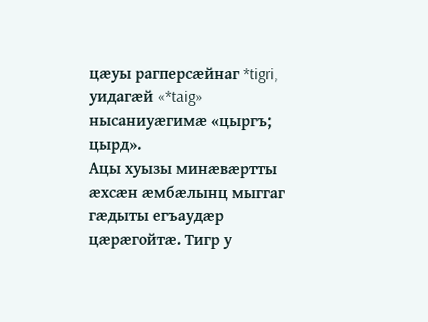цæуы рагперсæйнаг *tigri, уидагæй «*taig» нысаниуæгимæ «цыргъ; цырд».
Ацы хуызы минæвæртты æхсæн æмбæлынц мыггаг гæдыты егъаудæр цæрæгойтæ. Тигр у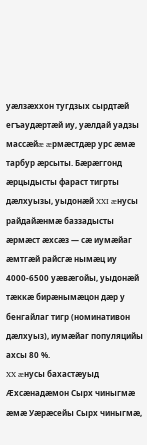уæлзæххон тугдзых сырдтæй егъаудæртæй иу, уæлдай уадзы массæйæ æрмæстдæр урс æмæ тарбур æрсыты. Бæрæггонд æрцыдысты фараст тигрты дæлхуызы, уыдонæй XXI æнусы райдайæнмæ баззадысты æрмæст æхсæз — сæ иумæйаг æмтгæй райсгæ нымæц иу 4000-6500 уæвæгойы, уыдонæй тæккæ бирæнымæцон дæр у бенгайлаг тигр (номинативон дæлхуыз), иумæйаг популяцийы ахсы 80 %.
XX æнусы бахастæуыд Æхсæнадæмон Сырх чиныгмæ æмæ Уæрæсейы Сырх чиныгмæ,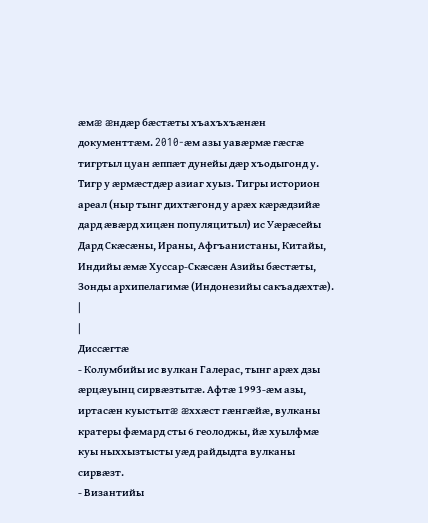æмæ æндæр бæстæты хъахъхъæнæн документтæм. 2010-æм азы уавæрмæ гæсгæ тигртыл цуан æппæт дунейы дæр хъодыгонд у.
Тигр у æрмæстдæр азиаг хуыз. Тигры историон ареал (ныр тынг дихтæгонд у арæх кæрæдзийæ дард æвæрд хицæн популяцитыл) ис Уæрæсейы Дард Скæсæны, Ираны, Афгъанистаны, Китайы, Индийы æмæ Хуссар-Скæсæн Азийы бæстæты, Зонды архипелагимæ (Индонезийы сакъадæхтæ).
|
|
Диссæгтæ
- Колумбийы ис вулкан Галерас, тынг арæх дзы æрцæуынц сирвæзтытæ. Афтæ 1993-æм азы, иртасæн куыстытæ æххæст гæнгæйæ, вулканы кратеры фæмард сты 6 геолоджы, йæ хуылфмæ куы ныххызтысты уæд райдыдта вулканы сирвæзт.
- Византийы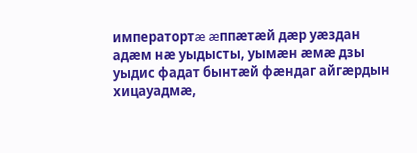императортæ æппæтæй дæр уæздан адæм нæ уыдысты, уымæн æмæ дзы уыдис фадат бынтæй фæндаг айгæрдын хицауадмæ,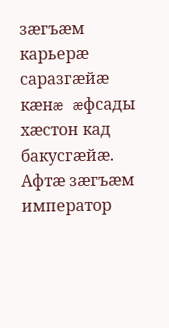зæгъæм карьерæ саразгæйæ кæнæ æфсады хæстон кад бакусгæйæ. Афтæ зæгъæм император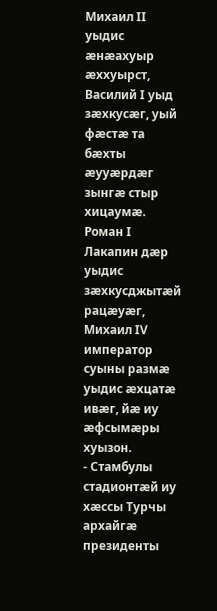Михаил II уыдис æнæахуыр æххуырст, Василий I уыд зæхкусæг, уый фæстæ та бæхты æууæрдæг зынгæ стыр хицаумæ. Роман I Лакапин дæр уыдис зæхкусджытæй рацæуæг, Михаил IV император суыны размæ уыдис æхцатæ ивæг, йæ иу æфсымæры хуызон.
- Стамбулы стадионтæй иу хæссы Турчы архайгæ президенты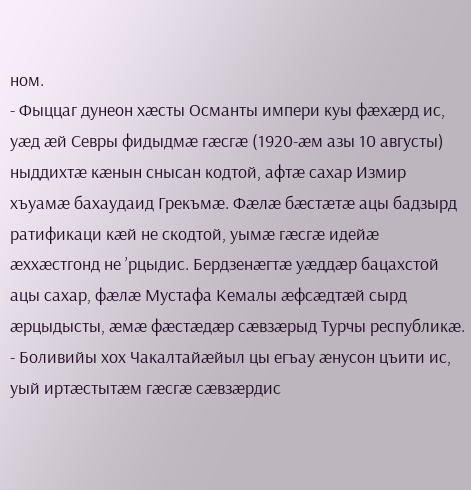ном.
- Фыццаг дунеон хæсты Османты импери куы фæхæрд ис, уæд æй Севры фидыдмæ гæсгæ (1920-æм азы 10 августы) ныддихтæ кæнын снысан кодтой, афтæ сахар Измир хъуамæ бахаудаид Грекъмæ. Фæлæ бæстæтæ ацы бадзырд ратификаци кæй не скодтой, уымæ гæсгæ идейæ æххæстгонд не ’рцыдис. Бердзенæгтæ уæддæр бацахстой ацы сахар, фæлæ Мустафа Кемалы æфсæдтæй сырд æрцыдысты, æмæ фæстæдæр сæвзæрыд Турчы республикæ.
- Боливийы хох Чакалтайæйыл цы егъау æнусон цъити ис, уый иртæстытæм гæсгæ сæвзæрдис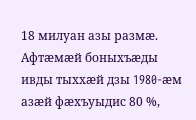18 милуан азы размæ. Афтæмæй боныхъæды ивды тыххæй дзы 1980-æм азæй фæхъуыдис 80 %,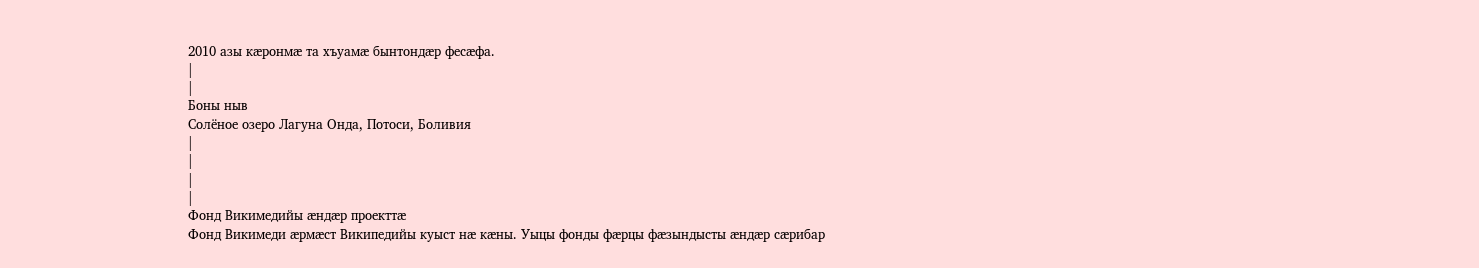2010 азы кæронмæ та хъуамæ бынтондæр фесæфа.
|
|
Боны ныв
Солёное озеро Лагуна Онда, Потоси, Боливия
|
|
|
|
Фонд Викимедийы æндæр проекттæ
Фонд Викимеди æрмæст Википедийы куыст нæ кæны. Уыцы фонды фæрцы фæзындысты æндæр сæрибар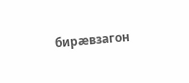бирæвзагон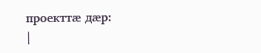проекттæ дæр:
|